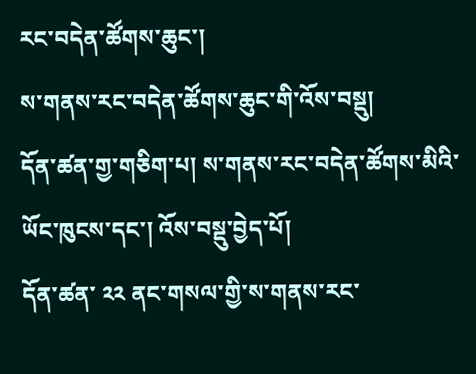རང་བདེན་ཚོགས་ཆུང་།
ས་གནས་རང་བདེན་ཚོགས་ཆུང་གི་འོས་བསྡུ།
དོན་ཚན་གྱ་གཅིག་པ། ས་གནས་རང་བདེན་ཚོགས་མིའི་ཡོང་ཁུངས་དང་། འོས་བསྡུ་བྱེད་པོ།
དོན་ཚན་ ༢༢ ནང་གསལ་གྱི་ས་གནས་རང་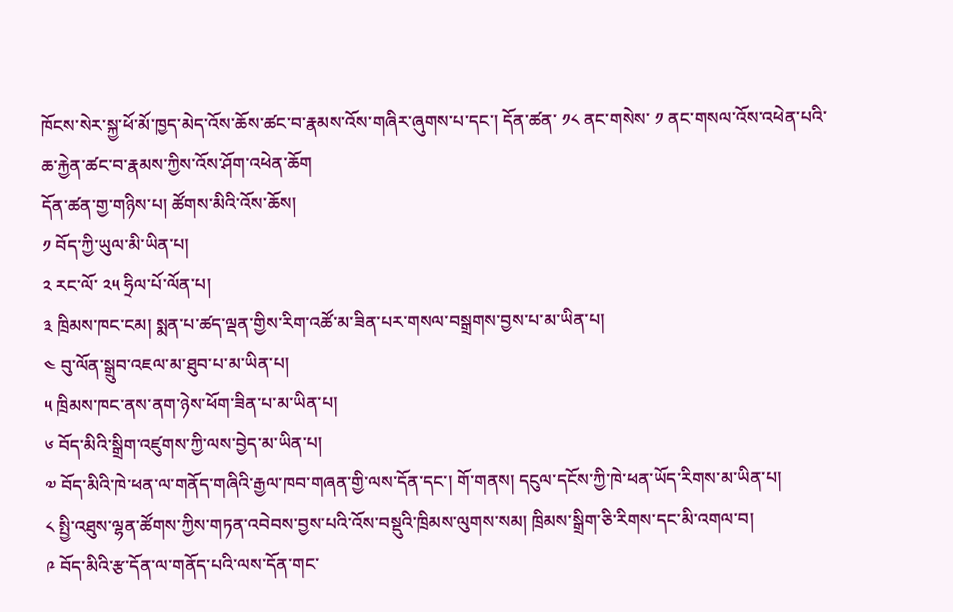ཁོངས་སེར་སྐྱ་ཕོ་མོ་ཁྱད་མེད་འོས་ཆོས་ཚང་བ་རྣམས་འོས་གཞིར་ཞུགས་པ་དང་། དོན་ཚན་ ༡༨ ནང་གསེས་ ༡ ནང་གསལ་འོས་འཕེན་པའི་ཆ་རྐྱེན་ཚང་བ་རྣམས་ཀྱིས་འོས་ཤོག་འཕེན་ཆོག
དོན་ཚན་གྱ་གཉིས་པ། ཚོགས་མིའི་འོས་ཆོས།
༡ བོད་ཀྱི་ཡུལ་མི་ཡིན་པ།
༢ རང་ལོ་ ༢༥ ཧྲིལ་པོ་ལོན་པ།
༣ ཁྲིམས་ཁང་ངམ། སྨན་པ་ཚད་ལྡན་གྱིས་རིག་འཚོ་མ་ཟིན་པར་གསལ་བསྒྲགས་བྱས་པ་མ་ཡིན་པ།
༤ བུ་ལོན་སྒྲུབ་འཇལ་མ་ཐུབ་པ་མ་ཡིན་པ།
༥ ཁྲིམས་ཁང་ནས་ནག་ཉེས་ཕོག་ཟིན་པ་མ་ཡིན་པ།
༦ བོད་མིའི་སྒྲིག་འཛུགས་ཀྱི་ལས་བྱེད་མ་ཡིན་པ།
༧ བོད་མིའི་ཁེ་ཕན་ལ་གནོད་གཞིའི་རྒྱལ་ཁབ་གཞན་གྱི་ལས་དོན་དང་། གོ་གནས། དངུལ་དངོས་ཀྱི་ཁེ་ཕན་ཡོད་རིགས་མ་ཡིན་པ།
༨ སྤྱི་འཐུས་ལྷན་ཚོགས་ཀྱིས་གཏན་འབེབས་བྱས་པའི་འོས་བསྡུའི་ཁྲིམས་ལུགས་སམ། ཁྲིམས་སྒྲིག་ཅི་རིགས་དང་མི་འགལ་བ།
༩ བོད་མིའི་རྩ་དོན་ལ་གནོད་པའི་ལས་དོན་གང་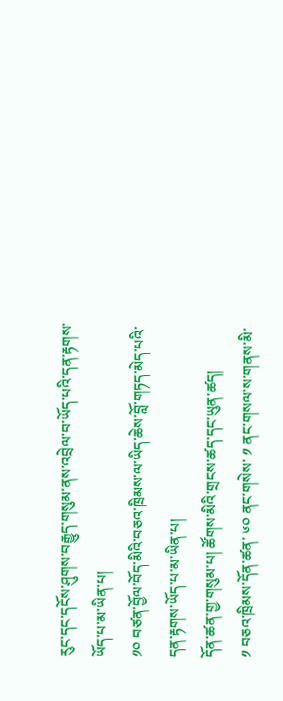རུང་དང་དངོས་ཤུགས་བརྒྱུད་གསུམ་ནས་འབྲེལ་བ་ཡོད་པའི་དན་རྟགས་ཡོད་པ་མ་ཡིན་པ།
༡༠ བཙན་བྱོལ་བོད་མིའི་བཅའ་ཁྲིམས་ལ་ཡིད་ཆེས་བློ་གཏད་མེད་པའི་དན་རྟགས་ཡོད་པ་མ་ཡིན་པ།
དོན་ཚན་གྱ་གསུམ་པ། ཚོགས་མིའི་གྲངས་ཚད་དང་ཡུན་ཚད།
༡ བཅའ་ཁྲིམས་དོན་ཚན་ ༦༠ ནང་གསེས་ ༡ ནང་གསལ་ས་གནས་མི་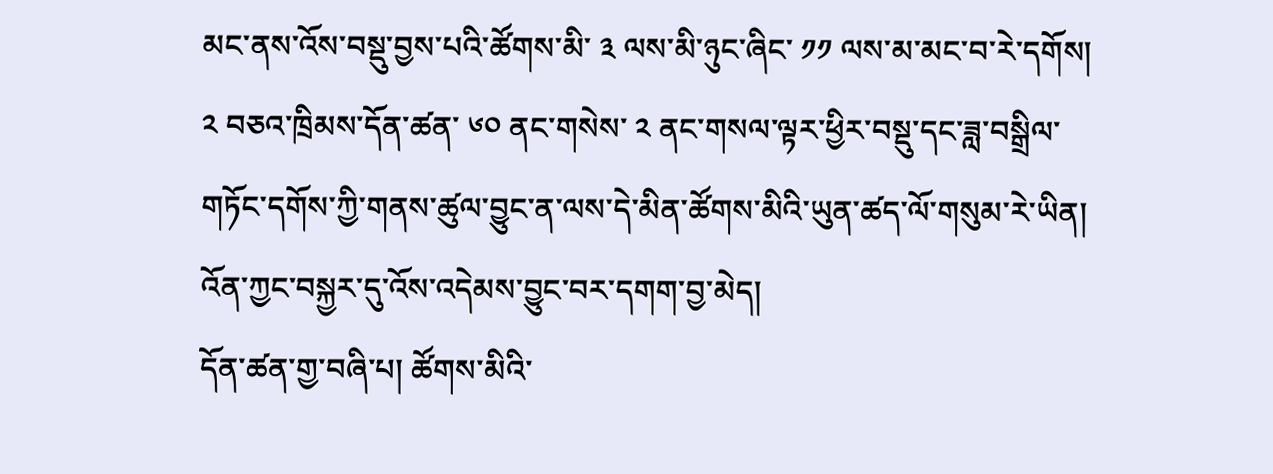མང་ནས་འོས་བསྡུ་བྱས་པའི་ཚོགས་མི་ ༣ ལས་མི་ཉུང་ཞིང་ ༡༡ ལས་མ་མང་བ་རེ་དགོས།
༢ བཅའ་ཁྲིམས་དོན་ཚན་ ༦༠ ནང་གསེས་ ༢ ནང་གསལ་ལྟར་ཕྱིར་བསྡུ་དང་ཟླ་བསྒྲིལ་གཏོང་དགོས་ཀྱི་གནས་ཚུལ་བྱུང་ན་ལས་དེ་མིན་ཚོགས་མིའི་ཡུན་ཚད་ལོ་གསུམ་རེ་ཡིན། འོན་ཀྱང་བསྐྱར་དུ་འོས་འདེམས་བྱུང་བར་དགག་བྱ་མེད།
དོན་ཚན་གྱ་བཞི་པ། ཚོགས་མིའི་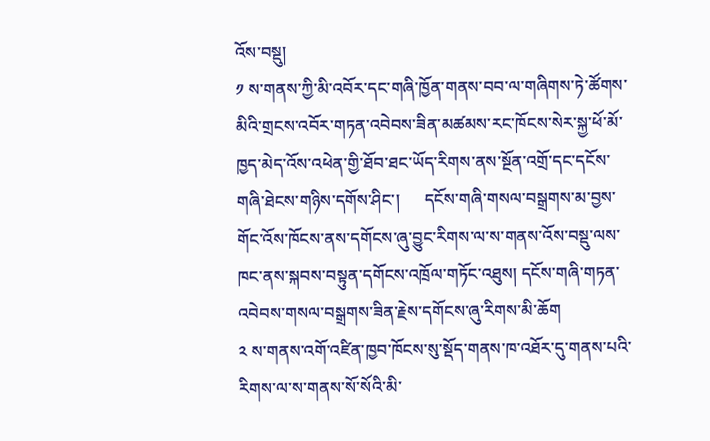འོས་བསྡུ།
༡ ས་གནས་ཀྱི་མི་འབོར་དང་གཞི་ཁྱོན་གནས་བབ་ལ་གཞིགས་ཏེ་ཚོགས་མིའི་གྲངས་འབོར་གཏན་འབེབས་ཟིན་མཚམས་རང་ཁོངས་སེར་སྐྱ་ཕོ་མོ་ཁྱད་མེད་འོས་འཕེན་གྱི་ཐོབ་ཐང་ཡོད་རིགས་ནས་སྔོན་འགྲོ་དང་དངོས་གཞི་ཐེངས་གཉིས་དགོས་ཤིང་།      དངོས་གཞི་གསལ་བསྒྲགས་མ་བྱས་གོང་འོས་ཁོངས་ནས་དགོངས་ཞུ་བྱུང་རིགས་ལ་ས་གནས་འོས་བསྡུ་ལས་ཁང་ནས་སྐབས་བསྟུན་དགོངས་འཁྲོལ་གཏོང་འཐུས། དངོས་གཞི་གཏན་འབེབས་གསལ་བསྒྲགས་ཟིན་རྗེས་དགོངས་ཞུ་རིགས་མི་ཆོག
༢ ས་གནས་འགོ་འཛིན་ཁྱབ་ཁོངས་སུ་སྡོད་གནས་ཁ་འཐོར་དུ་གནས་པའི་རིགས་ལ་ས་གནས་སོ་སོའི་མི་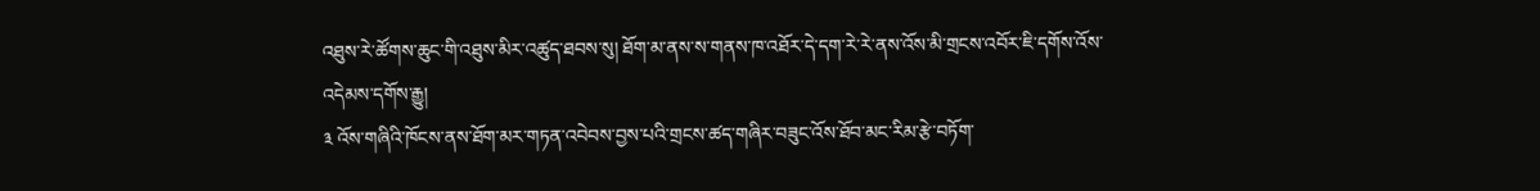འཐུས་རེ་ཚོགས་ཆུང་གི་འཐུས་མིར་འཚུད་ཐབས་སུ། ཐོག་མ་ནས་ས་གནས་ཁ་འཐོར་དེ་དག་རེ་རེ་ནས་འོས་མི་གྲངས་འབོར་ཇི་དགོས་འོས་འདེམས་དགོས་རྒྱུ།
༣ འོས་གཞིའི་ཁོངས་ནས་ཐོག་མར་གཏན་འབེབས་བྱས་པའི་གྲངས་ཚད་གཞིར་བཟུང་འོས་ཐོབ་མང་རིམ་རྩེ་བཏོག་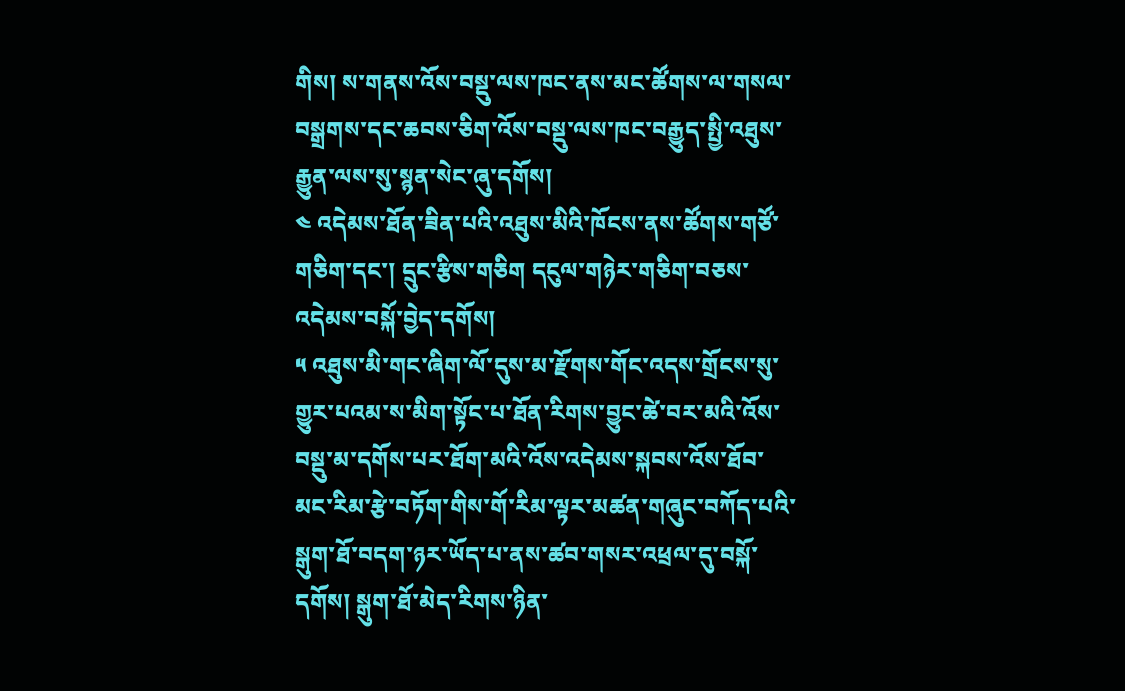གིས། ས་གནས་འོས་བསྡུ་ལས་ཁང་ནས་མང་ཚོགས་ལ་གསལ་བསྒྲགས་དང་ཆབས་ཅིག་འོས་བསྡུ་ལས་ཁང་བརྒྱུད་སྤྱི་འཐུས་རྒྱུན་ལས་སུ་སྙན་སེང་ཞུ་དགོས།
༤ འདེམས་ཐོན་ཟིན་པའི་འཐུས་མིའི་ཁོངས་ནས་ཚོགས་གཙོ་གཅིག་དང་། དྲུང་རྩིས་གཅིག དངུལ་གཉེར་གཅིག་བཅས་འདེམས་བསྐོ་བྱེད་དགོས།
༥ འཐུས་མི་གང་ཞིག་ལོ་དུས་མ་རྫོགས་གོང་འདས་གྲོངས་སུ་གྱུར་པའམ་ས་མིག་སྟོང་པ་ཐོན་རིགས་བྱུང་ཚེ་བར་མའི་འོས་བསྡུ་མ་དགོས་པར་ཐོག་མའི་འོས་འདེམས་སྐབས་འོས་ཐོབ་མང་རིམ་རྩེ་བཏོག་གིས་གོ་རིམ་ལྟར་མཚན་གཞུང་བཀོད་པའི་སྒུག་ཐོ་བདག་ཉར་ཡོད་པ་ནས་ཚབ་གསར་འཕྲལ་དུ་བསྐོ་དགོས། སྒུག་ཐོ་མེད་རིགས་ཉིན་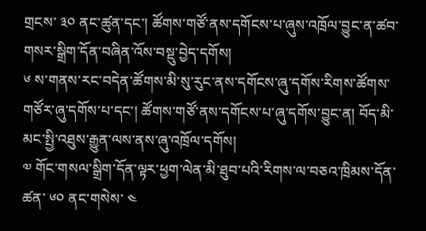གྲངས་ ༣༠ ནང་ཚུན་དང་། ཚོགས་གཙོ་ནས་དགོངས་པ་ཞུས་འཁྲོལ་བྱུང་ན་ཚབ་གསར་སྒྲིག་དོན་བཞིན་འོས་བསྡུ་བྱེད་དགོས།
༦ ས་གནས་རང་བདེན་ཚོགས་མི་སུ་རུང་ནས་དགོངས་ཞུ་དགོས་རིགས་ཚོགས་གཙོར་ཞུ་དགོས་པ་དང་། ཚོགས་གཙོ་ནས་དགོངས་པ་ཞུ་དགོས་བྱུང་ན། བོད་མི་མང་སྤྱི་འཐུས་རྒྱུན་ལས་ནས་ཞུ་འཁྲོལ་དགོས།
༧ གོང་གསལ་སྒྲིག་དོན་ལྟར་ཕྱག་ལེན་མི་ཐུབ་པའི་རིགས་ལ་བཅའ་ཁྲིམས་དོན་ཚན་ ༦༠ ནང་གསེས་ ༤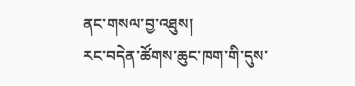ནང་གསལ་བྱ་འཐུས།
རང་བདེན་ཚོགས་ཆུང་ཁག་གི་དུས་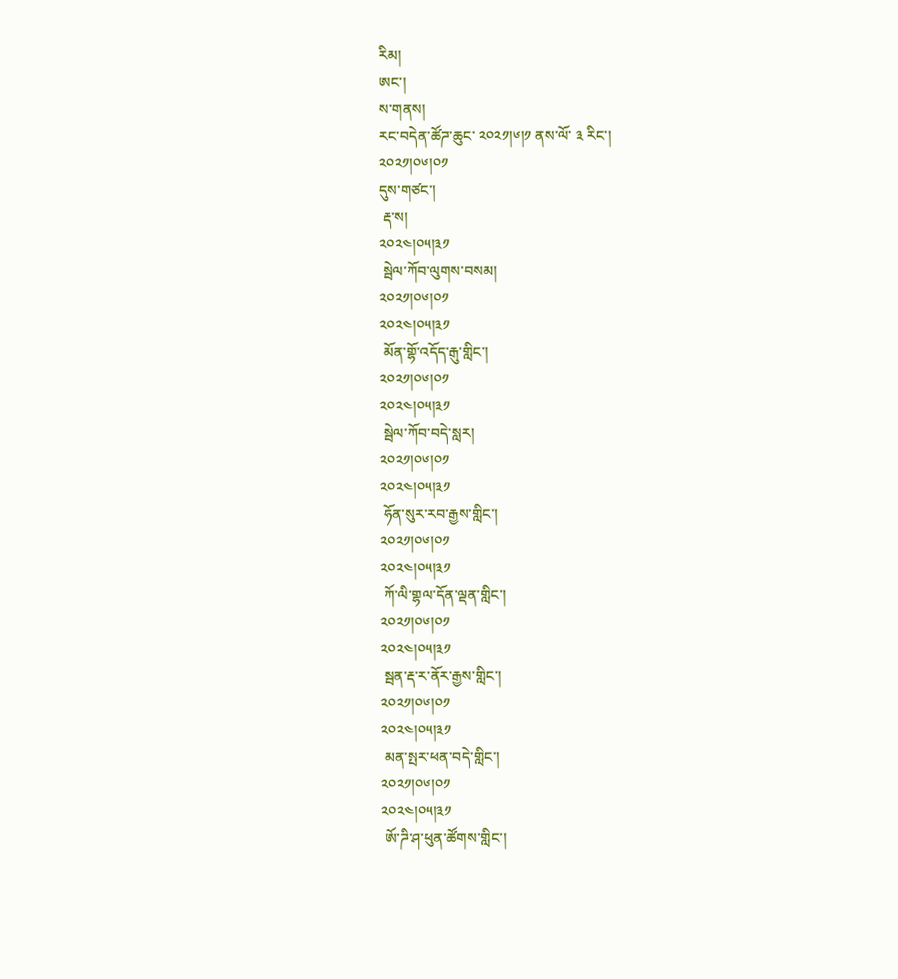རིམ།
ཨང་།
ས་གནས།
རང་བདེན་ཚོཌ་ཆུང་ ༢༠༢༡།༦།༡ ནས་ལོ་ ༣ རིང་།
༢༠༢༡།༠༦།༠༡
དུས་གཙང་།
 རྡ་ས།
༢༠༢༤།༠༥།༣༡
 སྦེལ་ཀོབ་ལུགས་བསམ།
༢༠༢༡།༠༦།༠༡
༢༠༢༤།༠༥།༣༡
 མོན་གྷོ་འདོད་རྒུ་གླིང་།
༢༠༢༡།༠༦།༠༡
༢༠༢༤།༠༥།༣༡
 སྦེལ་ཀོབ་བདེ་སླར།
༢༠༢༡།༠༦།༠༡
༢༠༢༤།༠༥།༣༡
 ཧོན་སུར་རབ་རྒྱས་གླིང་།
༢༠༢༡།༠༦།༠༡
༢༠༢༤།༠༥།༣༡
 ཀོ་ལི་གྷལ་དོན་ལྡན་གླིང་།
༢༠༢༡།༠༦།༠༡
༢༠༢༤།༠༥།༣༡
 སྦན་རྡ་ར་ནོར་རྒྱས་གླིང་།
༢༠༢༡།༠༦།༠༡
༢༠༢༤།༠༥།༣༡
 མན་སྤར་ཕན་བདེ་གླིང་།
༢༠༢༡།༠༦།༠༡
༢༠༢༤།༠༥།༣༡
 ཨོ་ཌི་ཤ་ཕུན་ཚོགས་གླིང་།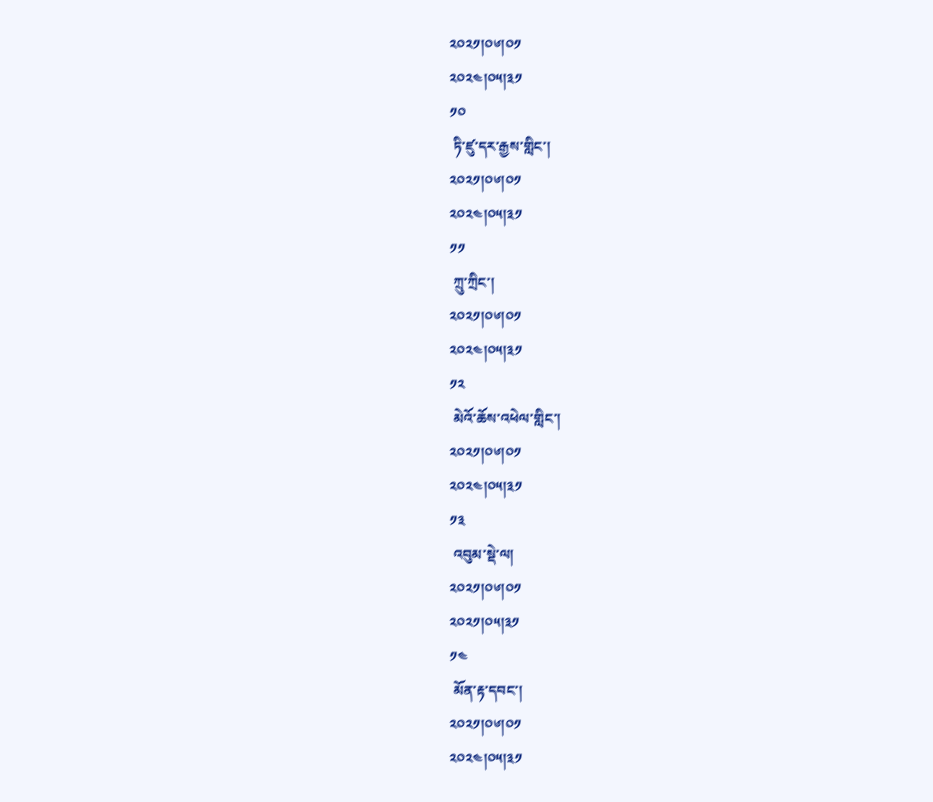༢༠༢༡།༠༦།༠༡
༢༠༢༤།༠༥།༣༡
༡༠
 ཏི་ཛུ་དར་རྒྱས་གླིང་།
༢༠༢༡།༠༦།༠༡
༢༠༢༤།༠༥།༣༡
༡༡
 ཀྲུ་ཀྲིང་།
༢༠༢༡།༠༦།༠༡
༢༠༢༤།༠༥།༣༡
༡༢
 མེའོ་ཆོས་འཕེལ་གླིང་།
༢༠༢༡།༠༦།༠༡
༢༠༢༤།༠༥།༣༡
༡༣
 འབུམ་སྡེ་ལ།
༢༠༢༡།༠༦།༠༡
༢༠༢༡།༠༥།༣༡
༡༤
 མོན་རྟ་དབང་།
༢༠༢༡།༠༦།༠༡
༢༠༢༤།༠༥།༣༡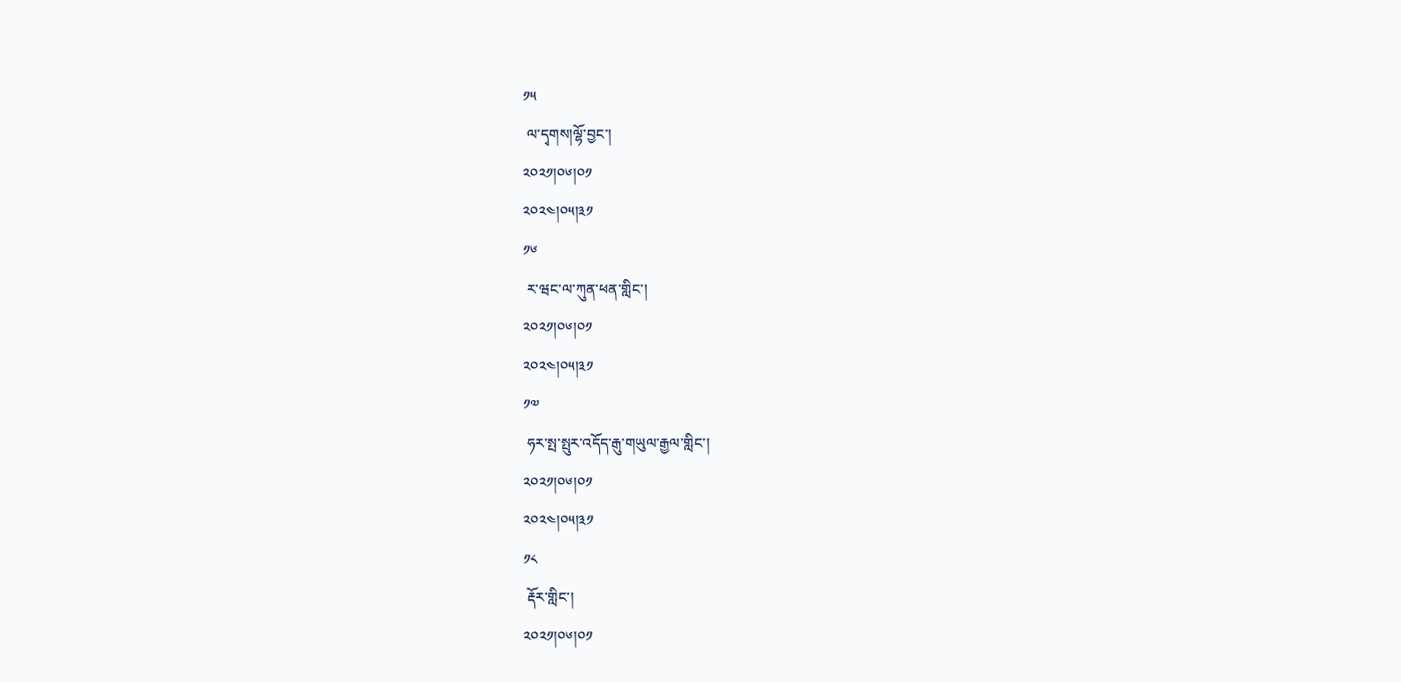༡༥
 ལ་དྭགས།ལྷོ་བྱང་།
༢༠༢༡།༠༦།༠༡
༢༠༢༤།༠༥།༣༡
༡༦
 ར་ཝང་ལ་ཀུན་ཕན་གླིང་།
༢༠༢༡།༠༦།༠༡
༢༠༢༤།༠༥།༣༡
༡༧
 ཧར་སྤ་སྤུར་འདོད་རྒུ་གཡུལ་རྒྱལ་གླིང་།
༢༠༢༡།༠༦།༠༡
༢༠༢༤།༠༥།༣༡
༡༨
 རྡོར་གླིང་།
༢༠༢༡།༠༦།༠༡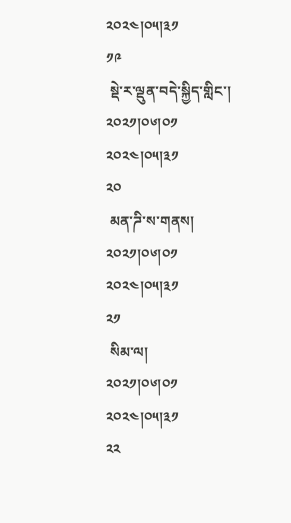༢༠༢༤།༠༥།༣༡
༡༩
 སྡེ་ར་ལྡུན་བདེ་སྐྱིད་གླིང་།
༢༠༢༡།༠༦།༠༡
༢༠༢༤།༠༥།༣༡
༢༠
 མན་ཌི་ས་གནས།
༢༠༢༡།༠༦།༠༡
༢༠༢༤།༠༥།༣༡
༢༡
 སིམ་ལ།
༢༠༢༡།༠༦།༠༡
༢༠༢༤།༠༥།༣༡
༢༢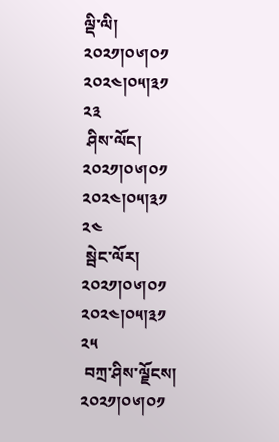ལྡི་ལི།
༢༠༢༡།༠༦།༠༡
༢༠༢༤།༠༥།༣༡
༢༣
 ཤིས་ལོང།
༢༠༢༡།༠༦།༠༡
༢༠༢༤།༠༥།༣༡
༢༤
 སྦེང་ལོར།
༢༠༢༡།༠༦།༠༡
༢༠༢༤།༠༥།༣༡
༢༥
 བཀྲ་ཤིས་ལྗོངས།
༢༠༢༡།༠༦།༠༡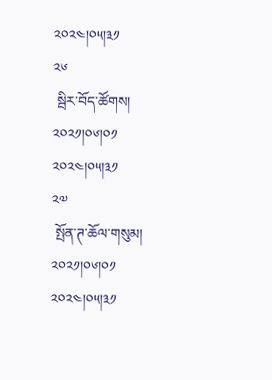༢༠༢༤།༠༥།༣༡
༢༦
 སྦིར་བོད་ཚོགས།
༢༠༢༡།༠༦།༠༡
༢༠༢༤།༠༥།༣༡
༢༧
 སྤོན་ཊ་ཆོལ་གསུམ།
༢༠༢༡།༠༦།༠༡
༢༠༢༤།༠༥།༣༡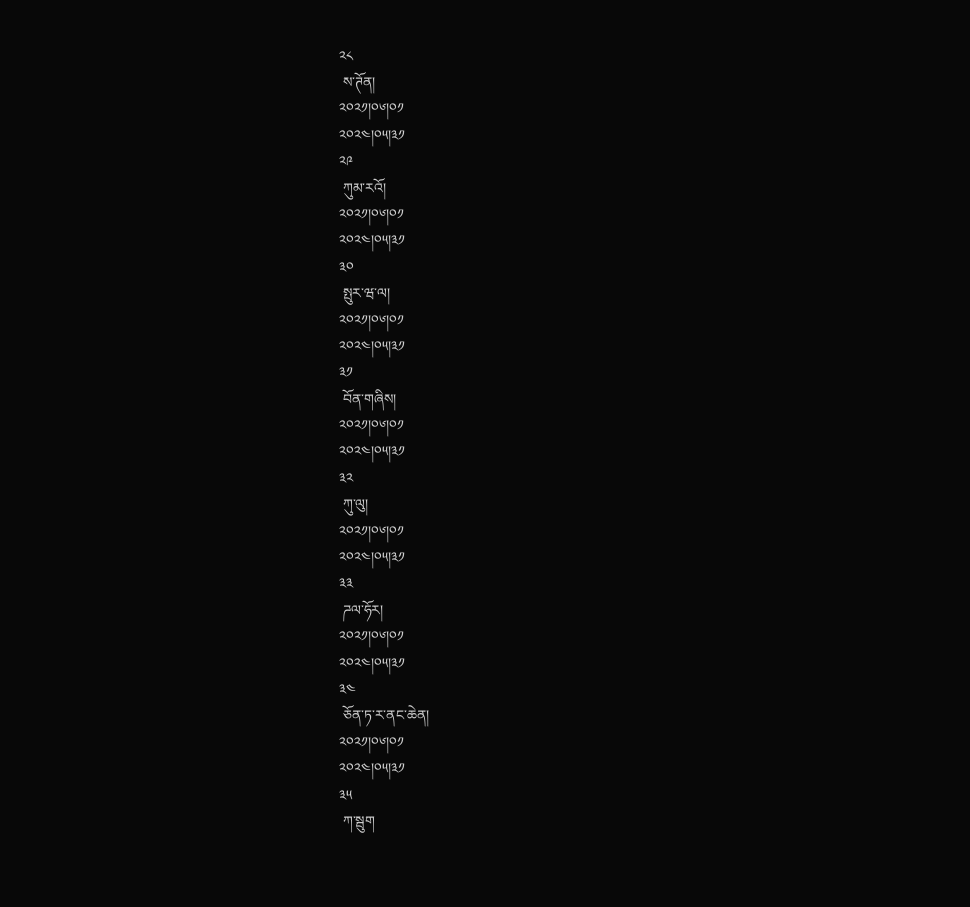༢༨
 ས་ཊོན།
༢༠༢༡།༠༦།༠༡
༢༠༢༤།༠༥།༣༡
༢༩
 ཀུམ་རའོ།
༢༠༢༡།༠༦།༠༡
༢༠༢༤།༠༥།༣༡
༣༠
 སྤུར་ཝ་ལ།
༢༠༢༡།༠༦།༠༡
༢༠༢༤།༠༥།༣༡
༣༡
 བོན་གཞིས།
༢༠༢༡།༠༦།༠༡
༢༠༢༤།༠༥།༣༡
༣༢
 ཀུ་ལུ།
༢༠༢༡།༠༦།༠༡
༢༠༢༤།༠༥།༣༡
༣༣
 ཌལ་ཧོར།
༢༠༢༡།༠༦།༠༡
༢༠༢༤།༠༥།༣༡
༣༤
 ཅོན་ཏ་ར་ནང་ཆེན།
༢༠༢༡།༠༦།༠༡
༢༠༢༤།༠༥།༣༡
༣༥
 ཀ་སྦུག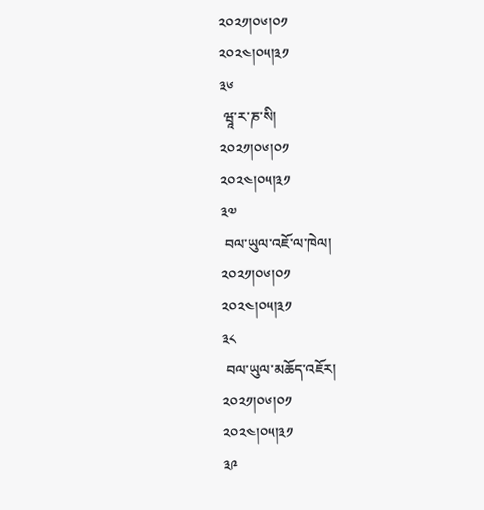༢༠༢༡།༠༦།༠༡
༢༠༢༤།༠༥།༣༡
༣༦
 ཝཱ་ར་ཎ་སི།
༢༠༢༡།༠༦།༠༡
༢༠༢༤།༠༥།༣༡
༣༧
 བལ་ཡུལ་འཇོ་ལ་ཁེལ།
༢༠༢༡།༠༦།༠༡
༢༠༢༤།༠༥།༣༡
༣༨
 བལ་ཡུལ་མཆོད་འཇོར།
༢༠༢༡།༠༦།༠༡
༢༠༢༤།༠༥།༣༡
༣༩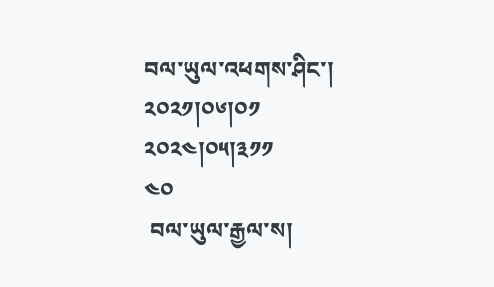བལ་ཡུལ་འཕགས་ཤིང་།
༢༠༢༡།༠༦།༠༡
༢༠༢༤།༠༥།༣༡༡
༤༠
 བལ་ཡུལ་རྒྱལ་ས།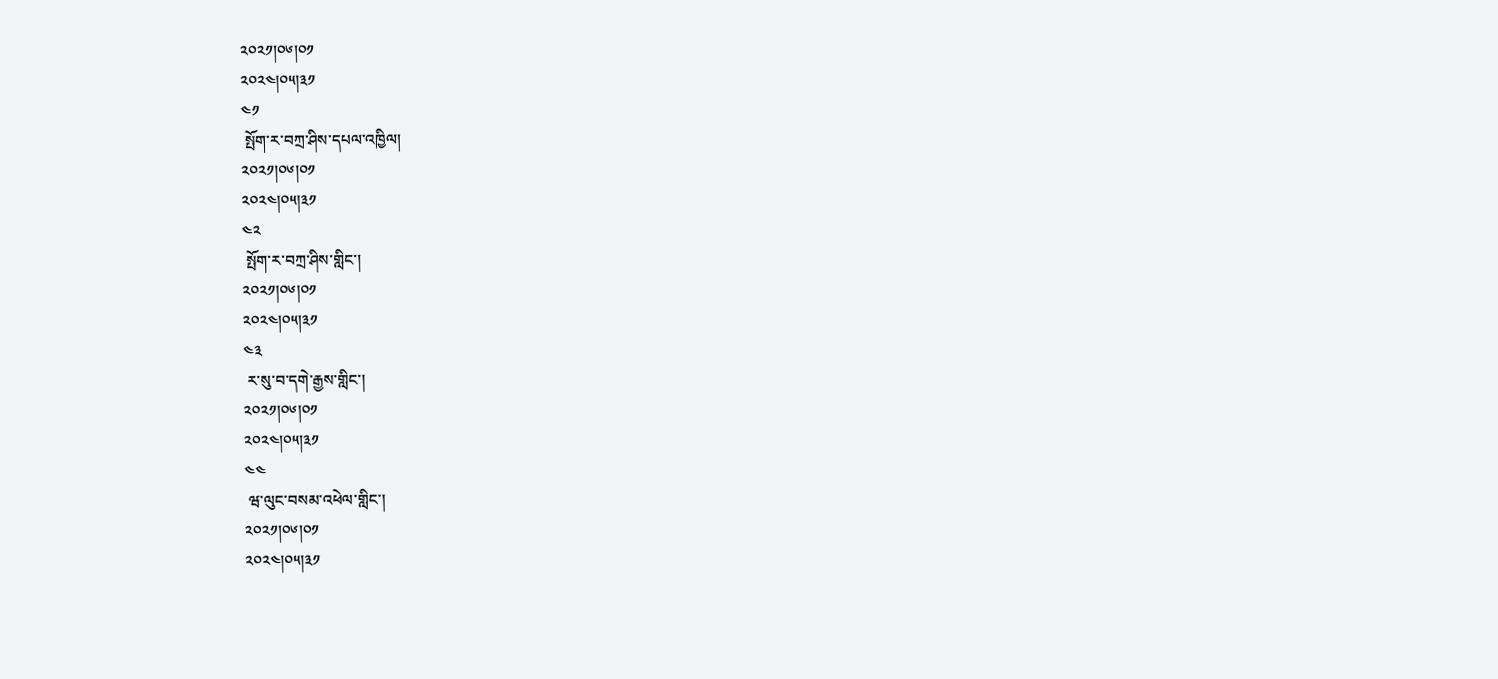༢༠༢༡།༠༦།༠༡
༢༠༢༤།༠༥།༣༡
༤༡
 སྤོག་ར་བཀྲ་ཤིས་དཔལ་འཁྱིལ།
༢༠༢༡།༠༦།༠༡
༢༠༢༤།༠༥།༣༡
༤༢
 སྤོག་ར་བཀྲ་ཤིས་གླིང་།
༢༠༢༡།༠༦།༠༡
༢༠༢༤།༠༥།༣༡
༤༣
 ར་སུ་བ་དགེ་རྒྱས་གླིང་།
༢༠༢༡།༠༦།༠༡
༢༠༢༤།༠༥།༣༡
༤༤
 ཝ་ལུང་བསམ་འཕེལ་གླིང་།
༢༠༢༡།༠༦།༠༡
༢༠༢༤།༠༥།༣༡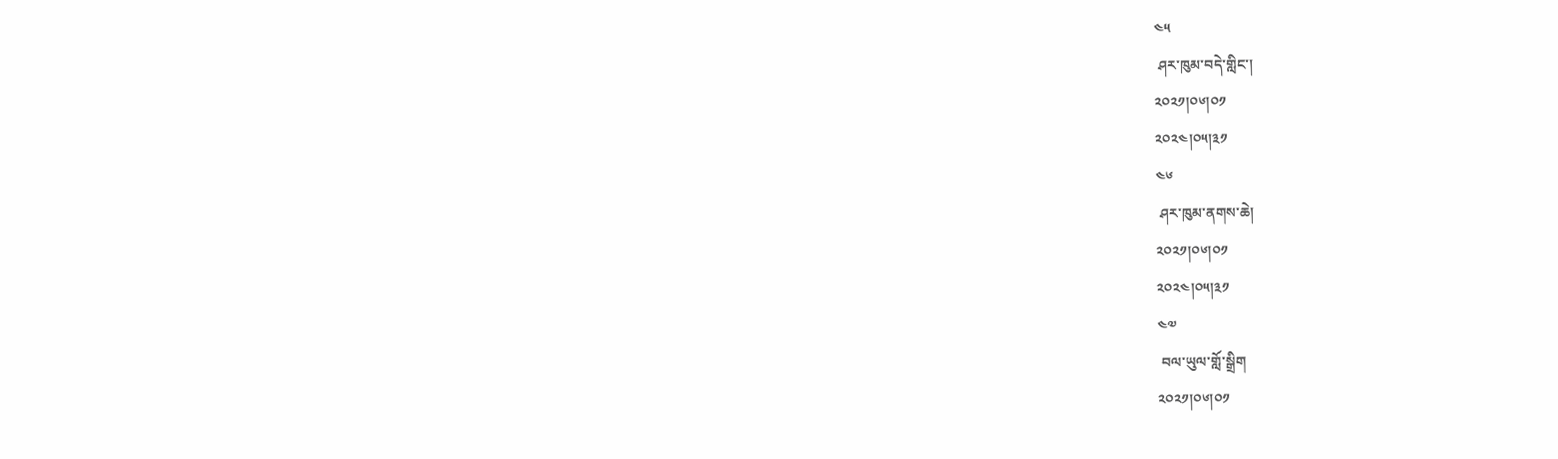༤༥
 ཤར་ཁུམ་བདེ་གླིང་།
༢༠༢༡།༠༦།༠༡
༢༠༢༤།༠༥།༣༡
༤༦
 ཤར་ཁུམ་ནགས་ཆེ།
༢༠༢༡།༠༦།༠༡
༢༠༢༤།༠༥།༣༡
༤༧
 བལ་ཡུལ་གློ་སྒྲིག
༢༠༢༡།༠༦།༠༡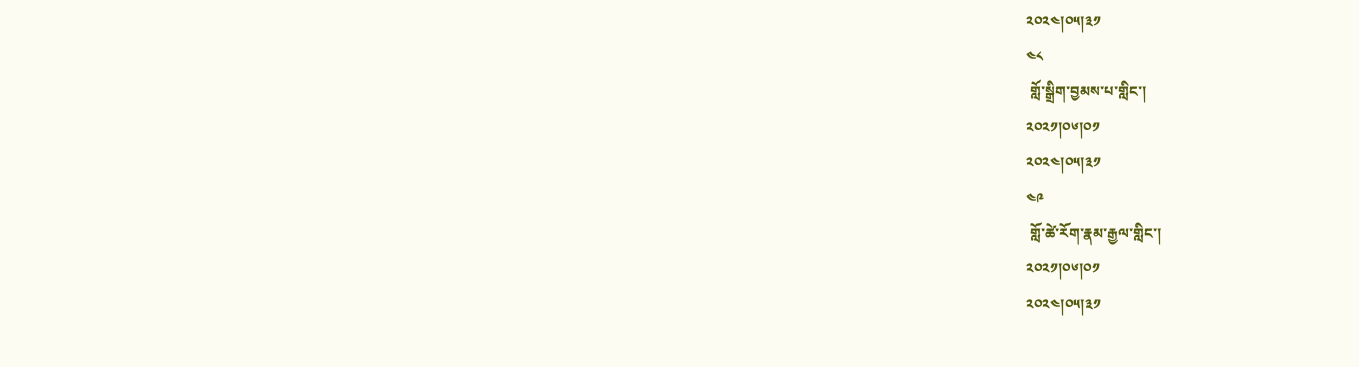༢༠༢༤།༠༥།༣༡
༤༨
 གློ་སྒྲིག་བྱམས་པ་གླིང་།
༢༠༢༡།༠༦།༠༡
༢༠༢༤།༠༥།༣༡
༤༩
 གློ་ཚེ་རོག་རྣམ་རྒྱལ་གླིང་།
༢༠༢༡།༠༦།༠༡
༢༠༢༤།༠༥།༣༡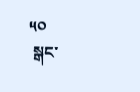༥༠
 སྒང་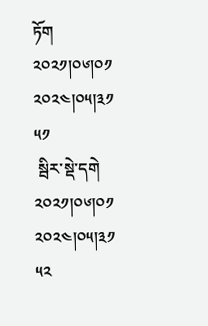ཏོག
༢༠༢༡།༠༦།༠༡
༢༠༢༤།༠༥།༣༡
༥༡
 སྦིར་སྡེ་དགེ
༢༠༢༡།༠༦།༠༡
༢༠༢༤།༠༥།༣༡
༥༢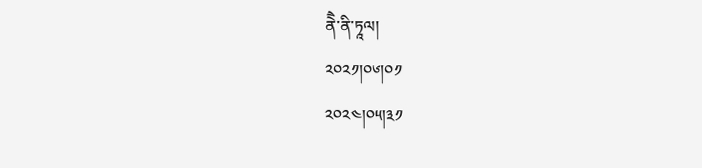ནེཻ་ནི་ཏཱལ།
༢༠༢༡།༠༦།༠༡
༢༠༢༤།༠༥།༣༡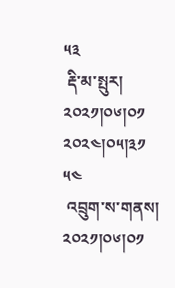༥༣
 རྡི་མ་སྤུར།
༢༠༢༡།༠༦།༠༡
༢༠༢༤།༠༥།༣༡
༥༤
 འབྲུག་ས་གནས།
༢༠༢༡།༠༦།༠༡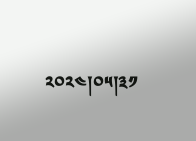༢༠༢༤།༠༥།༣༡